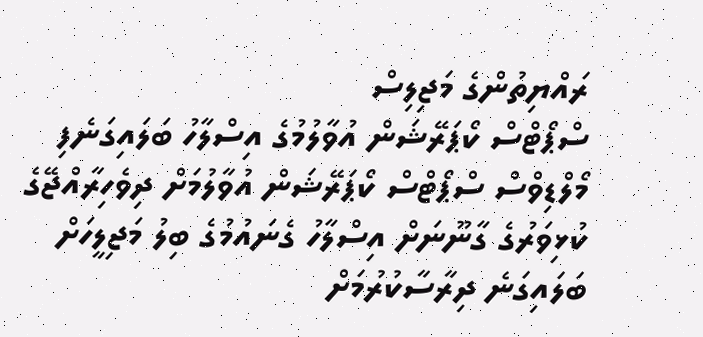ރައްޔިތުންގެ މަޖިލިސް
ސްޕޯޓްސް ކޯޕަރޭޝަން އުވާލުމުގެ އިސްލާހު ބަލައިގަނެފި
މޯލްޑިވްސް ސްޕޯޓްސް ކޯޕަރޭޝަން އުވާލުމަށް ދިވެހިރާއްޖޭގެ ކުޅިވަރުގެ ގާނޫނަށް އިސްލާހު ގެނައުމުގެ ބިލު މަޖިލީހަށް ބަލައިގަނެ ދިރާސާކުރުމަށް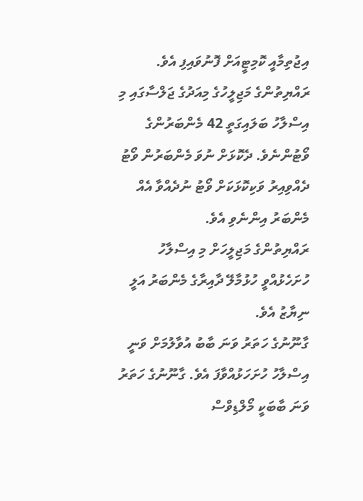އިޖުތިމާއީ ކޮމިޓީއަށް ފޮނުވައިފި އެވެ.
ރައްޔިތުންގެ މަޖިލީހުގެ މިއަދުގެ ޖަލްސާގައި މި އިސްލާހު ބަލައިގަތީ 42 މެންބަރުންގެ ވޯޓުންނެވެ. ދެކޮޅަށް ނުވަ މެންބަރުން ވޯޓު ދެއްވިއިރު ވަކިކޮޅަކަށް ވޯޓު ނުދެއްވާ އެއް މެންބަރު އިންނެވި އެވެ.
ރައްޔިތުންގެ މަޖިލީހަށް މި އިސްލާހު ހުށަހެޅުއްވީ ހުޅުމާލޭ ދާއިރާގެ މެންބަރު އަލީ ނިޔާޒު އެވެ.
ގާނޫނުގެ ހަތަރު ވަނަ ބާބު އުވާލުމަށް ވަނީ އިސްލާހު ހުށަހަޅުއްވާފަ އެވެ. ގާނޫނުގެ ހަތަރު ވަނަ ބާބަކީ މޯލްޑިވްސް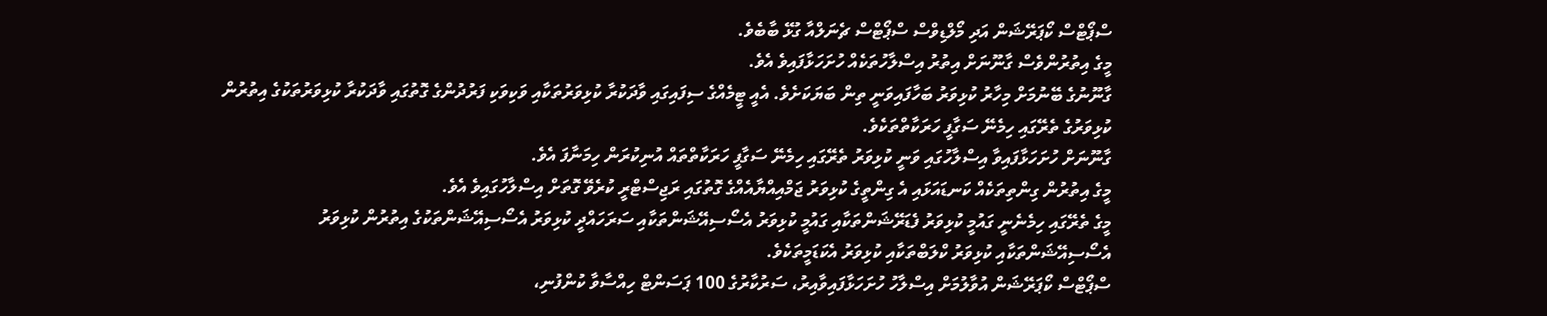ސްޕޯޓްސް ކޯޕަރޭޝަން އަދި މޯލްޑިވްސް ސްޕޯޓްސް ޗެނަލްއާ ގުޅޭ ބާބެވެ.
މީގެ އިތުރުންވެސް ގާނޫނަށް އިތުރު އިސްލާހުތަކެއް ހުށަހަޅާފައިވެ އެވެ.
ގާނޫނުގެ ބޭނުމަށް މިހާރު ކުޅިވަރު ބަހާފައިވަނީ ތިން ބަޔަކަށެވެ. އެއީ ޓީމެއްގެ ސިފައިގައި ވާދަކުރާ ކުޅިވަރުތަކާއި ވަކިވަކި ފަރުދުންގެ ގޮތުގައި ވާދަކުރާ ކުޅިވަރުތަކުގެ އިތުރުން ކުޅިވަރުގެ ތެރޭގައި ހިމެނޭ ސަގާފީ ހަރަކާތްތަކެވެ.
ގާނޫނަށް ހުށަހަޅާފައިވާ އިސްލާހުގައި ވަނީ ކުޅިވަރު ތެރޭގައި ހިމެނޭ ސަގާފީ ހަރަކާތްތައް އުނިކުރަން ހިމަނާފަ އެވެ.
މީގެ އިތުރުން ގިންތިތަކެއް ކަނޑައަޅައި އެ ގިންތީގެ ކުޅިވަރު ޖަމްއިއްޔާއެއްގެ ގޮތުގައި ރަޖިސްޓްރީ ކުރެވޭ ގޮތަށް އިސްލާހުގައިވެ އެވެ.
މީގެ ތެރޭގައި ހިމެނެނީ ގައުމީ ކުޅިވަރު ފެޑަރޭޝަންތަކާއި ގައުމީ ކުޅިވަރު އެސޯސިއޭޝަންތަކާއި ސަރަހައްދީ ކުޅިވަރު އެސޯސިއޭޝަންތަކުގެ އިތުރުން ކުޅިވަރު އެސޯސިއޭޝަންތަކާއި ކުޅިވަރު ކްލަބްތަކާއި ކުޅިވަރު އެކަޑަމީތަކެވެ.
ސްޕޯޓްސް ކޯޕަރޭޝަން އުވާލުމަށް އިސްލާހު ހުށަހަޅާފައިވާއިރު، ސަރުކާރުގެ 100 ޕަސަންޓް ހިއްސާވާ ކުންފުނި،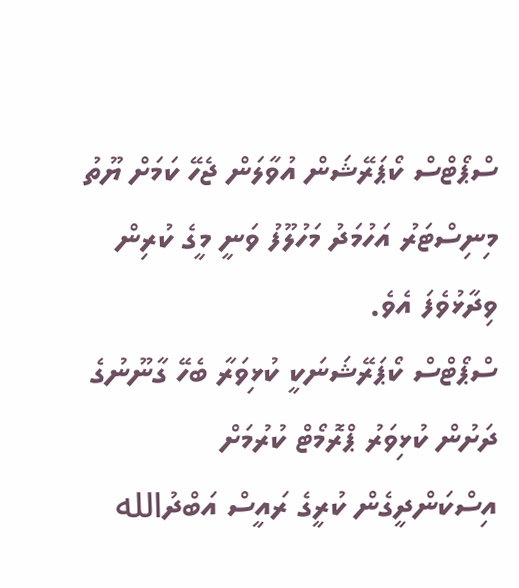ސްޕޯޓްސް ކޯޕަރޭޝަން އުވާލަން ޖެހޭ ކަމަށް ޔޫތު މިނިސްޓަރު އަހުމަދު މަހުލޫފު ވަނީ މީގެ ކުރިން ވިދާޅުވެފަ އެވެ.
ސްޕޯޓްސް ކޯޕަރޭޝަނަކީ ކުޅިވަރާ ބެހޭ ގާނޫނުގެ ދަށުން ކުޅިވަރު ޕްރޮމޯޓް ކުރުމަށް އިސްކަންދީގެން ކުރީގެ ރައީސް އަބްދުالله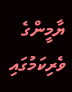ޔާމީންގެ ވެރިކަމުގައި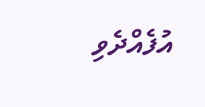އުފެއްދެވި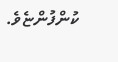ކުންފުންޏެވެ.